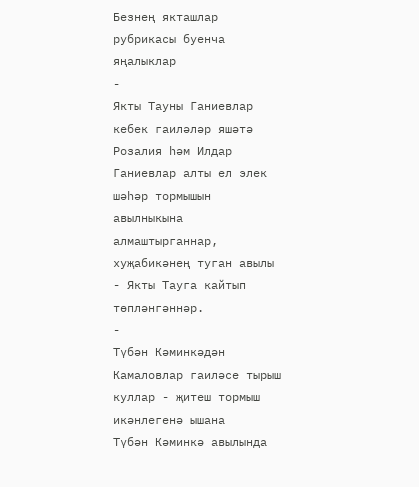Безнең якташлар рубрикасы буенча яңалыклар
-
Якты Тауны Ганиевлар кебек гаиләләр яшәтә
Розалия һәм Илдар Ганиевлар алты ел элек шәһәр тормышын авылныкына алмаштырганнар, хуҗабикәнең туган авылы - Якты Тауга кайтып төпләнгәннәр.
-
Түбән Кәминкәдән Камаловлар гаиләсе тырыш куллар - җитеш тормыш икәнлегенә ышана
Түбән Кәминкә авылында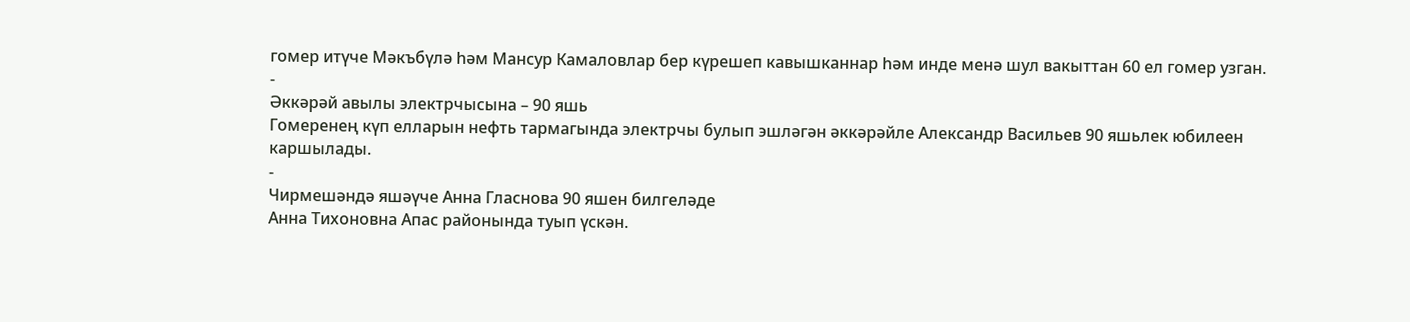гомер итүче Мәкъбүлә һәм Мансур Камаловлар бер күрешеп кавышканнар һәм инде менә шул вакыттан 60 ел гомер узган.
-
Әккәрәй авылы электрчысына – 90 яшь
Гомеренең күп елларын нефть тармагында электрчы булып эшләгән әккәрәйле Александр Васильев 90 яшьлек юбилеен каршылады.
-
Чирмешәндә яшәүче Анна Гласнова 90 яшен билгеләде
Анна Тихоновна Апас районында туып үскән.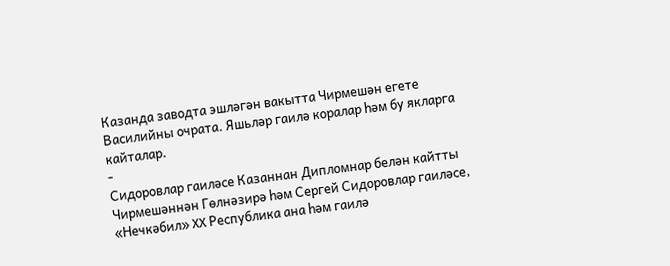Казанда заводта эшләгән вакытта Чирмешән егете Василийны очрата. Яшьләр гаилә коралар һәм бу якларга кайталар.
-
Сидоровлар гаиләсе Казаннан Дипломнар белән кайтты
Чирмешәннән Гөлнәзирә һәм Сергей Сидоровлар гаиләсе, «Нечкәбил» XX Республика ана һәм гаилә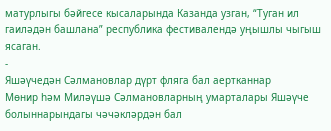матурлыгы бәйгесе кысаларында Казанда узган, “Туган ил гаиләдән башлана” республика фестивалендә уңышлы чыгыш ясаган.
-
Яшәүчедән Сәлмановлар дүрт фляга бал аертканнар
Мөнир һәм Миләүшә Сәлмановларның умарталары Яшәүче болыннарындагы чәчәкләрдән бал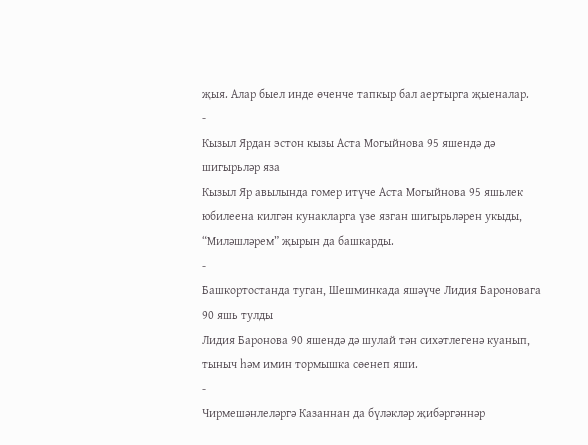җыя. Алар быел инде өченче тапкыр бал аертырга җыеналар.
-
Кызыл Ярдан эстон кызы Аста Могыйнова 95 яшендә дә шигырьләр яза
Кызыл Яр авылында гомер итүче Аста Могыйнова 95 яшьлек юбилеена килгән кунакларга үзе язган шигырьләрен укыды, “Миләшләрем” җырын да башкарды.
-
Башкортостанда туган, Шешминкада яшәүче Лидия Бароновага 90 яшь тулды
Лидия Баронова 90 яшендә дә шулай тән сихәтлегенә куанып, тыныч һәм имин тормышка сөенеп яши.
-
Чирмешәнлеләргә Казаннан да бүләкләр җибәргәннәр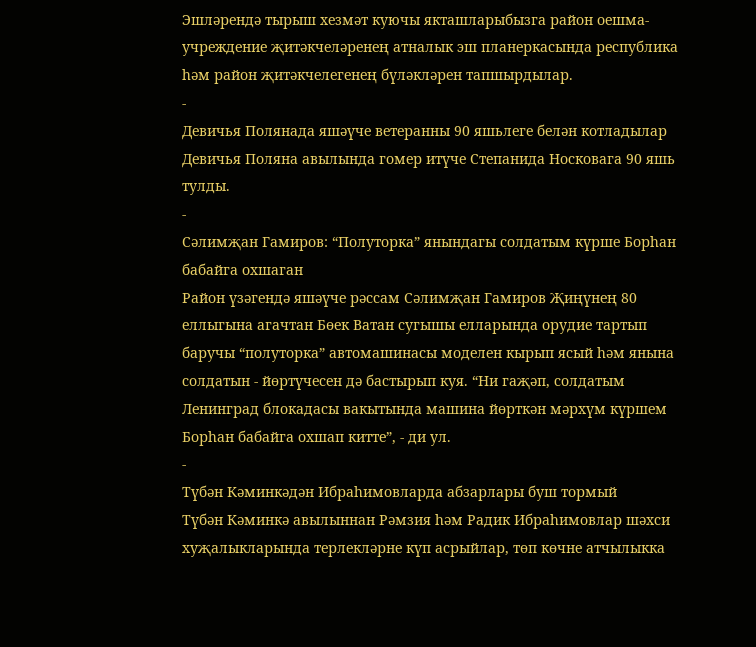Эшләрендә тырыш хезмәт куючы якташларыбызга район оешма-учреждение җитәкчеләренең атналык эш планеркасында республика һәм район җитәкчелегенең бүләкләрен тапшырдылар.
-
Девичья Полянада яшәүче ветеранны 90 яшьлеге белән котладылар
Девичья Поляна авылында гомер итүче Степанида Носковага 90 яшь тулды.
-
Сәлимҗан Гамиров: “Полуторка” янындагы солдатым күрше Борһан бабайга охшаган
Район үзәгендә яшәүче рәссам Сәлимҗан Гамиров Җиңүнең 80 еллыгына агачтан Бөек Ватан сугышы елларында орудие тартып баручы “полуторка” автомашинасы моделен кырып ясый һәм янына солдатын - йөртүчесен дә бастырып куя. “Ни гаҗәп, солдатым Ленинград блокадасы вакытында машина йөрткән мәрхүм күршем Борһан бабайга охшап китте”, - ди ул.
-
Түбән Кәминкәдән Ибраһимовларда абзарлары буш тормый
Түбән Кәминкә авылыннан Рәмзия һәм Радик Ибраһимовлар шәхси хуҗалыкларында терлекләрне күп асрыйлар, төп көчне атчылыкка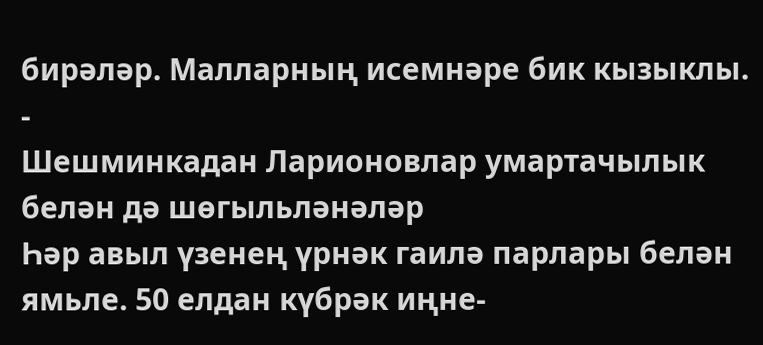бирәләр. Малларның исемнәре бик кызыклы.
-
Шешминкадан Ларионовлар умартачылык белән дә шөгыльләнәләр
Һәр авыл үзенең үрнәк гаилә парлары белән ямьле. 50 елдан күбрәк иңне-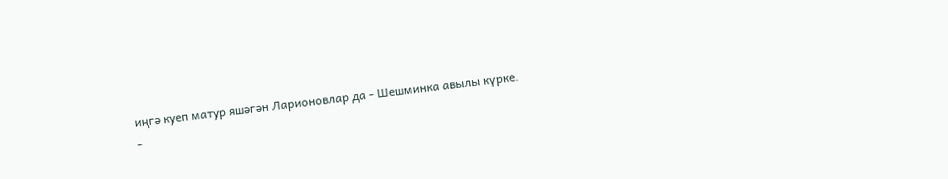иңгә куеп матур яшәгән Ларионовлар да - Шешминка авылы күрке.
-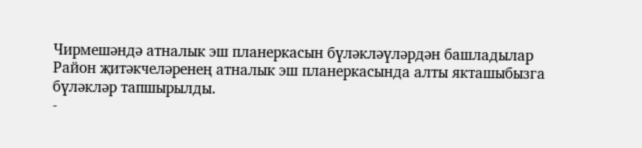Чирмешәндә атналык эш планеркасын бүләкләүләрдән башладылар
Район җитәкчеләренең атналык эш планеркасында алты якташыбызга бүләкләр тапшырылды.
-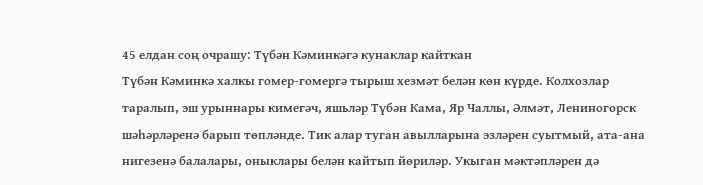45 елдан соң очрашу: Түбән Кәминкәгә кунаклар кайткан
Түбән Кәминкә халкы гомер-гомергә тырыш хезмәт белән көн күрде. Колхозлар таралып, эш урыннары кимегәч, яшьләр Түбән Кама, Яр Чаллы, Әлмәт, Лениногорск шәһәрләренә барып төпләнде. Тик алар туган авылларына эзләрен суытмый, ата-ана нигезенә балалары, оныклары белән кайтып йөриләр. Укыган мәктәпләрен дә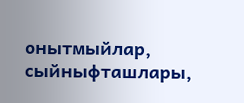онытмыйлар, сыйныфташлары,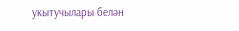укытучылары белән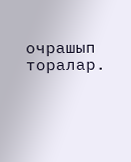очрашып торалар.